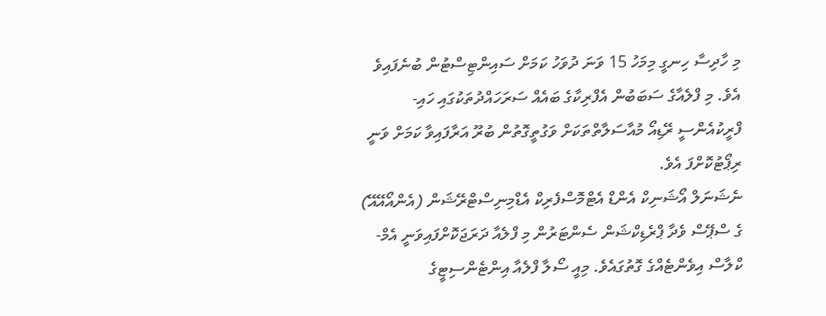މި ހާދިސާ ހިނގީ މިމަހު 15 ވަނަ ދުވަހު ކަމަށް ސައިންޓިސްޓުން ބުނެފައިވެ އެވެ. މި ފްލެއާގެ ސަބަބުން އެފްރިކާގެ ބައެއް ސަރަހައްދުތަކުގައި ހައި-ފްރީކުއެންސީ ރޭޑިއޯ މުއާސަލާތްތަކަށް ވަގުތީގޮތުން ބުރޫ އަރާފައިވާ ކަމަށް ވަނީ ރިޕޯޓުކޮށްފަ އެވެ.
ނެޝަނަލް އޯޝަނިކް އެންޑް އެޓްމޮސްފެރިކް އެޑްމިނިސްޓްރޭޝަން (އެންއޯއޭއޭ) ގެ ސްޕޭސް ވެދާ ޕްރެޑިކްޝަން ސެންޓަރުން މި ފްލެއާ ދަރަޖަކޮށްފައިވަނީ އެމް-ކްލާސް އިވެންޓެއްގެ ގޮތުގައެވެ. މިއީ ސޯލާ ފްލެއާ އިންޓެންސިޓީގެ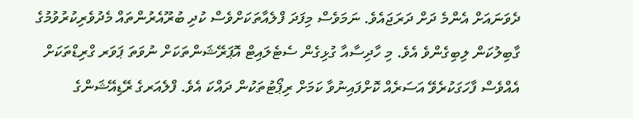ދެވަނައަށް އެންމެ ދަށް ދަރަޖައެވެ. ނަމަވެސް މިފަދަ ފްލެއާތަކަށްވެސް ކުދި ބުރޫއެރުންތައް މެދުވެރިކުރުވުމުގެ ގާބިލުކަން ލިބިގެންވެ އެވެ. މި ހާދިސާއާ ގުޅިގެން ސެޓެލައިޓް އޮޕަރޭޝަންތަކަށް ނުވަތަ ޕަވަރ ގްރިޑްތަކަށް އެއްވެސް ފާހަގަކުރެވޭ އަސަރެއް ކޮށްފައިނުވާ ކަމަށް ރިޕޯޓުތަކުން ދައްކަ އެވެ. ފްލެއަރގެ ރޭޑިއޭޝަންގެ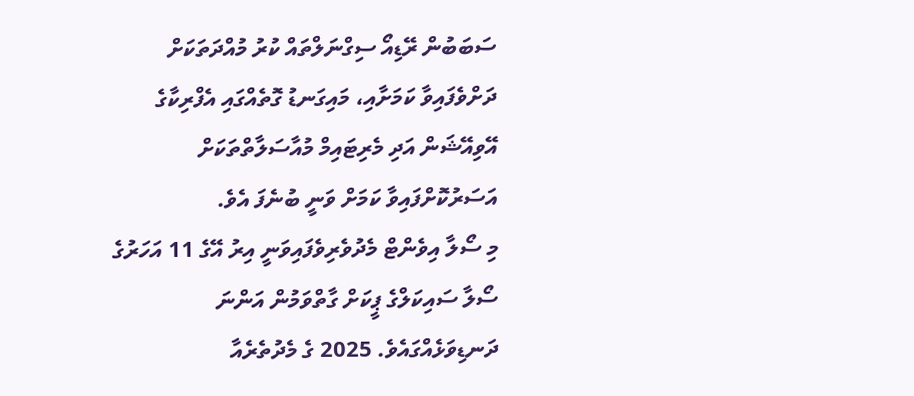ސަބަބުން ރޭޑިއޯ ސިގްނަލްތައް ކުރު މުއްދަތަކަށް ދަށްވެފައިވާ ކަމަށާއި، މައިގަނޑު ގޮތެއްގައި އެފްރިކާގެ އޭވިއޭޝަން އަދި މެރިޓައިމް މުއާސަލާތްތަކަށް އަސަރުކޮށްފައިވާ ކަމަށް ވަނީ ބުނެފަ އެވެ.
މި ސޯލާ އިވެންޓް މެދުވެރިވެފައިވަނީ އިރު އޭގެ 11 އަހަރުގެ ސޯލާ ސައިކަލްގެ ޕީކަށް ގާތްވަމުން އަންނަ ދަނޑިވަޅެއްގައެވެ. 2025 ގެ މެދުތެރެއާ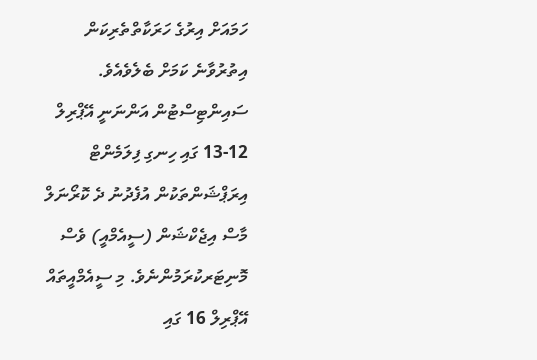ހަމައަށް އިރުގެ ހަރަކާތްތެރިކަން އިތުރުވާނެ ކަމަށް ބެލެވެއެވެ. ސައިންޓިސްޓުން އަންނަނީ އޭޕްރިލް 12-13 ގައި ހިނގި ފިލަމެންޓް އިރަޕްޝަންތަކުން އުފެދުނު ދެ ކޮރޯނަލް މާސް އިޖެކްޝަން (ސީއެމްއީ) ވެސް މޮނިޓަރކުރަމުންނެވެ. މި ސީއެމްއީތައް އޭޕްރިލް 16 ގައި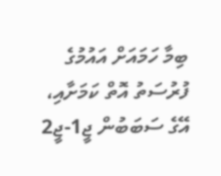ބިމާ ހަމައަށް އައުމުގެ ފުރުސަތު އޮތް ކަމަށާއި، އޭގެ ސަބަބުން ޖީ1-ޖީ2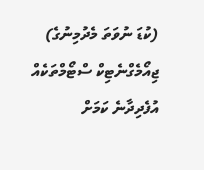(ކުޑަ ނުވަތަ މެދުމިނުގެ) ޖިއޯމެގްނެޓިކް ސްޓޯމްތަކެއް އުފެދިދާނެ ކަމަށް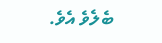ބެލެވެ އެވެ.